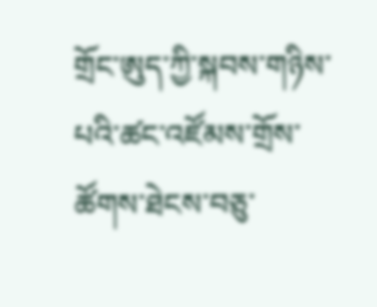གྲོང་ཨུད་ཀྱི་སྐབས་གཉིས་པའི་ཚང་འཛོམས་གྲོས་ཚོགས་ཐེངས་བཅུ་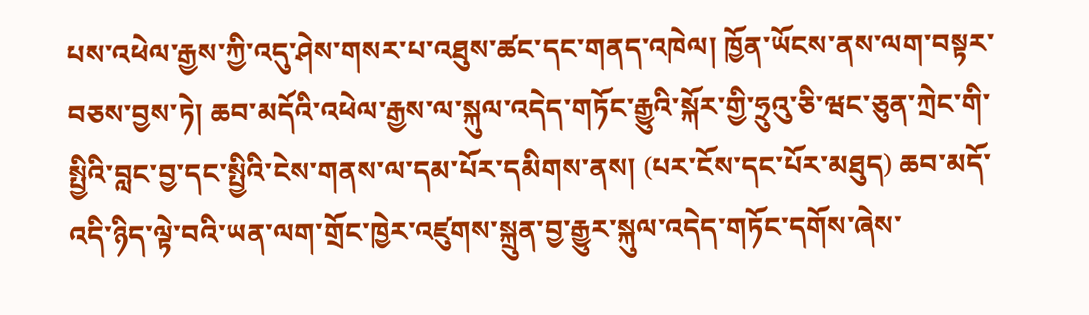པས་འཕེལ་རྒྱས་ཀྱི་འདུ་ཤེས་གསར་པ་འཐུས་ཚང་དང་གནད་འཁེལ། ཁྱོན་ཡོངས་ནས་ལག་བསྟར་བཅས་བྱས་ཏེ། ཆབ་མདོའི་འཕེལ་རྒྱས་ལ་སྐུལ་འདེད་གཏོང་རྒྱུའི་སྐོར་གྱི་ཧྲུའུ་ཅི་ཝང་ཅུན་ཀྲེང་གི་སྤྱིའི་བླང་བྱ་དང་སྤྱིའི་ངེས་གནས་ལ་དམ་པོར་དམིགས་ནས། (པར་ངོས་དང་པོར་མཐུད) ཆབ་མདོ་འདི་ཉིད་ལྟེ་བའི་ཡན་ལག་གྲོང་ཁྱེར་འཛུགས་སྐྲུན་བྱ་རྒྱུར་སྐུལ་འདེད་གཏོང་དགོས་ཞེས་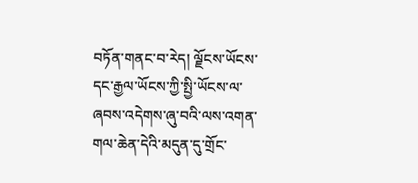བཏོན་གནང་བ་རེད། ལྗོངས་ཡོངས་དང་རྒྱལ་ཡོངས་ཀྱི་སྤྱི་ཡོངས་ལ་ཞབས་འདེགས་ཞུ་བའི་ལས་འགན་གལ་ཆེན་དེའི་མདུན་དུ་གྲོང་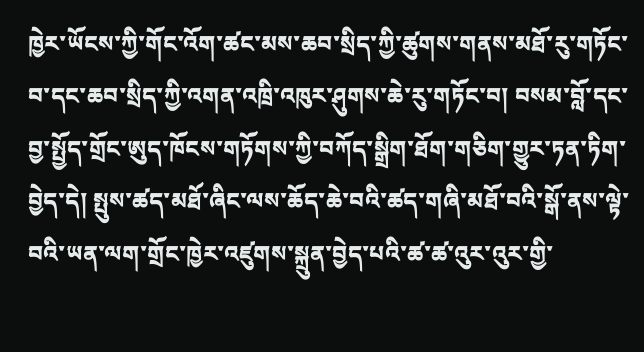ཁྱེར་ཡོངས་ཀྱི་གོང་འོག་ཚང་མས་ཆབ་སྲིད་ཀྱི་ཚུགས་གནས་མཐོ་རུ་གཏོང་བ་དང་ཆབ་སྲིད་ཀྱི་འགན་འཁྲི་འཁུར་ཤུགས་ཆེ་རུ་གཏོང་བ། བསམ་བློ་དང་བྱ་སྤྱོད་གྲོང་ཨུད་ཁོངས་གཏོགས་ཀྱི་བཀོད་སྒྲིག་ཐོག་གཅིག་གྱུར་ཏན་ཏིག་བྱེད་དེ། སྤུས་ཚད་མཐོ་ཞིང་ལས་ཆོད་ཆེ་བའི་ཚད་གཞི་མཐོ་བའི་སྒོ་ནས་ལྟེ་བའི་ཡན་ལག་གྲོང་ཁྱེར་འཛུགས་སྐྲུན་བྱེད་པའི་ཚ་ཚ་འུར་འུར་གྱི་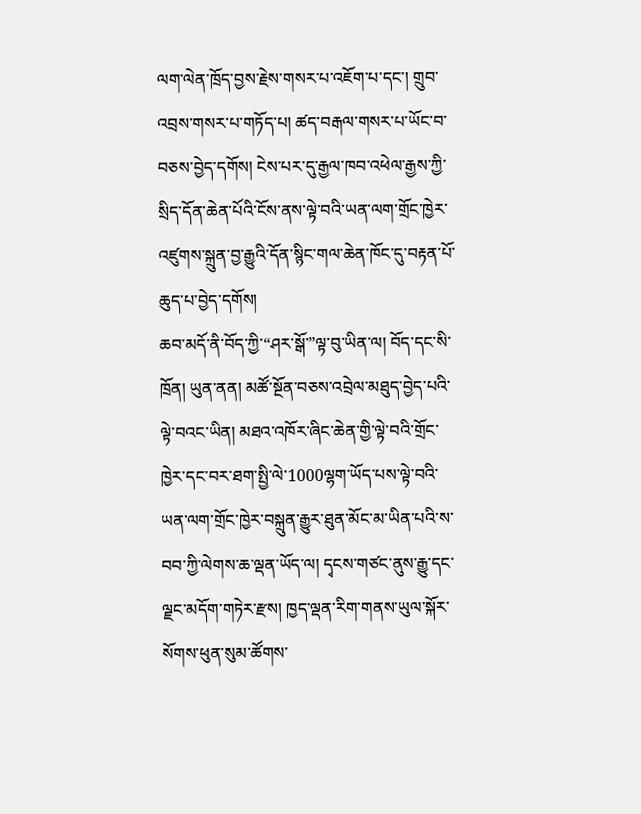ལག་ལེན་ཁྲོད་བྱས་རྗེས་གསར་པ་འཇོག་པ་དང་། གྲུབ་འབྲས་གསར་པ་གཏོད་པ། ཚད་བརྒལ་གསར་པ་ཡོང་བ་བཅས་བྱེད་དགོས། ངེས་པར་དུ་རྒྱལ་ཁབ་འཕེལ་རྒྱས་ཀྱི་སྲིད་དོན་ཆེན་པོའི་ངོས་ནས་ལྟེ་བའི་ཡན་ལག་གྲོང་ཁྱེར་འཛུགས་སྐྲུན་བྱ་རྒྱུའི་དོན་སྙིང་གལ་ཆེན་ཁོང་དུ་བརྟན་པོ་ཆུད་པ་བྱེད་དགོས།
ཆབ་མདོ་ནི་བོད་ཀྱི་“ཤར་སྒོ་”ལྟ་བུ་ཡིན་ལ། བོད་དང་སི་ཁྲོན། ཡུན་ནན། མཚོ་སྔོན་བཅས་འབྲེལ་མཐུད་བྱེད་པའི་ལྟེ་བའང་ཡིན། མཐའ་འཁོར་ཞིང་ཆེན་གྱི་ལྟེ་བའི་གྲོང་ཁྱེར་དང་བར་ཐག་སྤྱི་ལེ་1000ལྷག་ཡོད་པས་ལྟེ་བའི་ཡན་ལག་གྲོང་ཁྱེར་བསྐྲུན་རྒྱུར་ཐུན་མོང་མ་ཡིན་པའི་ས་བབ་ཀྱི་ལེགས་ཆ་ལྡན་ཡོད་ལ། དྭངས་གཙང་ནུས་རྒྱུ་དང་ལྗང་མདོག་གཏེར་རྫས། ཁྱད་ལྡན་རིག་གནས་ཡུལ་སྐོར་སོགས་ཕུན་སུམ་ཚོགས་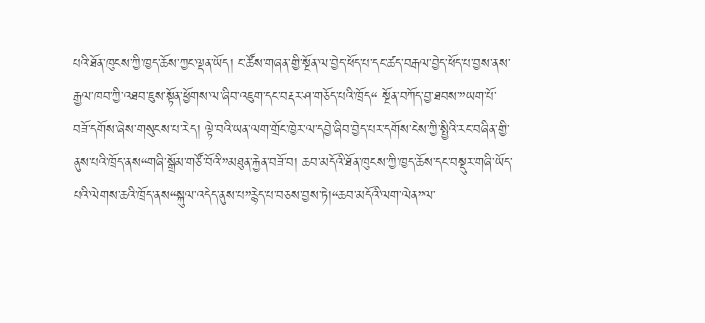པའི་ཐོན་ཁུངས་ཀྱི་ཁྱད་ཆོས་ཀྱང་ལྡན་ཡོད། ང་ཚོས་གཞན་གྱི་སྔོན་ལ་བྱེད་ཕོད་པ་དང་ཚད་བརྒལ་བྱེད་ཕོད་པ་བྱས་ནས་རྒྱལ་ཁབ་ཀྱི་འཐབ་ཇུས་སྟོན་ཕྱོགས་ལ་ཞིབ་འཇུག་དང་བརྡར་ཤ་གཅོད་པའི་ཁྲོད“ སྔོན་བཀོད་བྱ་ཐབས་”ཡག་པོ་བཟོ་དགོས་ཞེས་གསུངས་པ་རེད། ལྟེ་བའི་ཡན་ལག་གྲོང་ཁྱེར་ལ་དབྱེ་ཞིབ་བྱེད་པར་དགོས་ངེས་ཀྱི་སྤྱིའི་རང་བཞིན་གྱི་ནུས་པའི་ཁྲོད་ནས“གཞི་སྒྲོམ་གཙོ་བོའི་”མཐུན་རྐྱེན་བཟོ་བ། ཆབ་མདོའི་ཐོན་ཁུངས་ཀྱི་ཁྱད་ཆོས་དང་བསྡུར་གཞི་ཡོད་པའི་ལེགས་ཆའི་ཁྲོད་ནས“སྐུལ་འདེད་ནུས་པ”རྙེད་པ་བཅས་བྱས་ཏེ།“ཆབ་མདོའི་ལག་ལེན”ལ་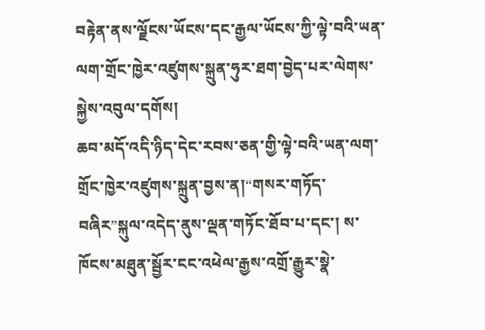བརྟེན་ནས་ལྗོངས་ཡོངས་དང་རྒྱལ་ཡོངས་ཀྱི་ལྟེ་བའི་ཡན་ལག་གྲོང་ཁྱེར་འཛུགས་སྐྲུན་ཧུར་ཐག་བྱེད་པར་ལེགས་སྐྱེས་འབུལ་དགོས།
ཆབ་མདོ་འདི་ཉིད་དེང་རབས་ཅན་གྱི་ལྟེ་བའི་ཡན་ལག་གྲོང་ཁྱེར་འཛུགས་སྐྲུན་བྱས་ན།“གསར་གཏོད་བཞིར”སྐུལ་འདེད་ནུས་ལྡན་གཏོང་ཐོབ་པ་དང་། ས་ཁོངས་མཐུན་སྦྱོར་ངང་འཕེལ་རྒྱས་འགྲོ་རྒྱུར་སྣེ་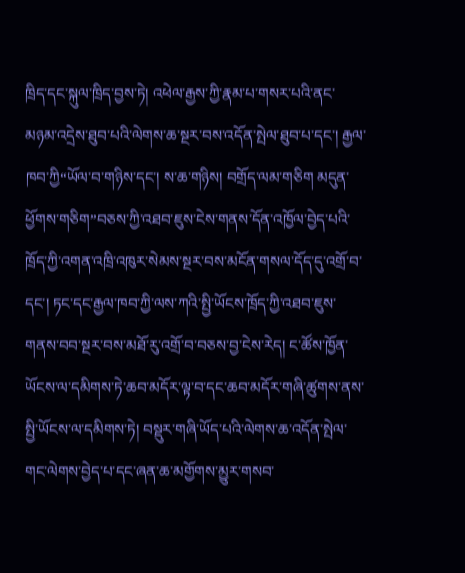ཁྲིད་དང་སྐུལ་ཁྲིད་བྱས་ཏེ། འཕེལ་རྒྱས་ཀྱི་རྣམ་པ་གསར་པའི་ནང་མཉམ་འདྲེས་ཐུབ་པའི་ལེགས་ཆ་སྔར་བས་འདོན་སྤེལ་ཐུབ་པ་དང་། རྒྱལ་ཁབ་ཀྱི“ཡོལ་བ་གཉིས་དང་། ས་ཆ་གཉིས། བགྲོད་ལམ་གཅིག མདུན་ཕྱོགས་གཅིག”བཅས་ཀྱི་འཐབ་ཇུས་ངེས་གནས་དོན་འཁྱོལ་བྱེད་པའི་ཁྲོད་ཀྱི་འགན་འཁྲི་འཁུར་སེམས་སྔར་བས་མངོན་གསལ་དོད་དུ་འགྲོ་བ་དང་། ཏང་དང་རྒྱལ་ཁབ་ཀྱི་ལས་ཀའི་སྤྱི་ཡོངས་ཁྲོད་ཀྱི་འཐབ་ཇུས་གནས་བབ་སྔར་བས་མཐོ་རུ་འགྲོ་བ་བཅས་བྱ་ངེས་རེད། ང་ཚོས་ཁྱོན་ཡོངས་ལ་དམིགས་ཏེ་ཆབ་མདོར་ལྟ་བ་དང་ཆབ་མདོར་གཞི་ཚུགས་ནས་སྤྱི་ཡོངས་ལ་དམིགས་ཏེ། བསྡུར་གཞི་ཡོད་པའི་ལེགས་ཆ་འདོན་སྤེལ་གང་ལེགས་བྱེད་པ་དང་ཞན་ཆ་མགྱོགས་མྱུར་གསབ་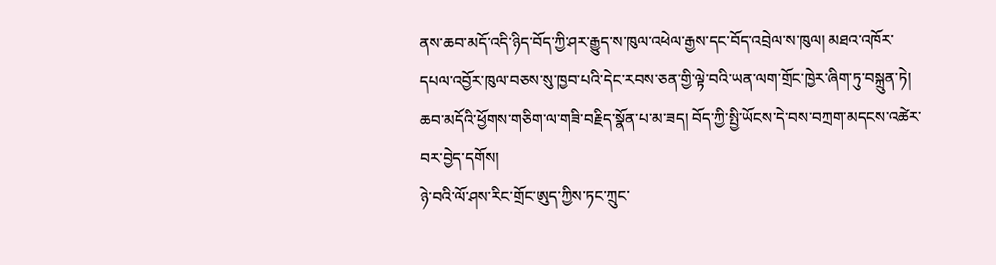ནས་ཆབ་མདོ་འདི་ཉིད་བོད་ཀྱི་ཤར་རྒྱུད་ས་ཁུལ་འཕེལ་རྒྱས་དང་བོད་འབྲེལ་ས་ཁུལ། མཐའ་འཁོར་དཔལ་འབྱོར་ཁུལ་བཅས་སུ་ཁྱབ་པའི་དེང་རབས་ཅན་གྱི་ལྟེ་བའི་ཡན་ལག་གྲོང་ཁྱེར་ཞིག་ཏུ་བསྐྲུན་ཏེ། ཆབ་མདོའི་ཕྱོགས་གཅིག་ལ་གཟི་བརྗིད་སྣོན་པ་མ་ཟད། བོད་ཀྱི་སྤྱི་ཡོངས་དེ་བས་བཀྲག་མདངས་འཚེར་བར་བྱེད་དགོས།
ཉེ་བའི་ལོ་ཤས་རིང་གྲོང་ཨུད་ཀྱིས་ཏང་ཀྲུང་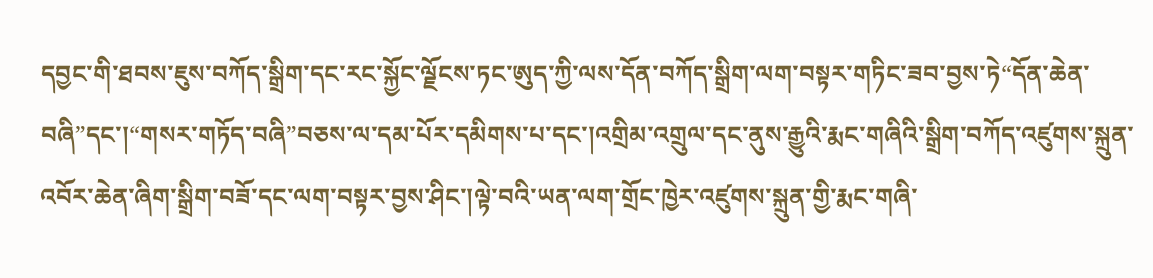དབྱང་གི་ཐབས་ཇུས་བཀོད་སྒྲིག་དང་རང་སྐྱོང་ལྗོངས་ཏང་ཨུད་ཀྱི་ལས་དོན་བཀོད་སྒྲིག་ལག་བསྟར་གཏིང་ཟབ་བྱས་ཏེ“དོན་ཆེན་བཞི”དང་།“གསར་གཏོད་བཞི”བཅས་ལ་དམ་པོར་དམིགས་པ་དང་།འགྲིམ་འགྲུལ་དང་ནུས་རྒྱུའི་རྨང་གཞིའི་སྒྲིག་བཀོད་འཛུགས་སྐྲུན་འབོར་ཆེན་ཞིག་སྒྲིག་བཟོ་དང་ལག་བསྟར་བྱས་ཤིང་།ལྟེ་བའི་ཡན་ལག་གྲོང་ཁྱེར་འཛུགས་སྐྲུན་གྱི་རྨང་གཞི་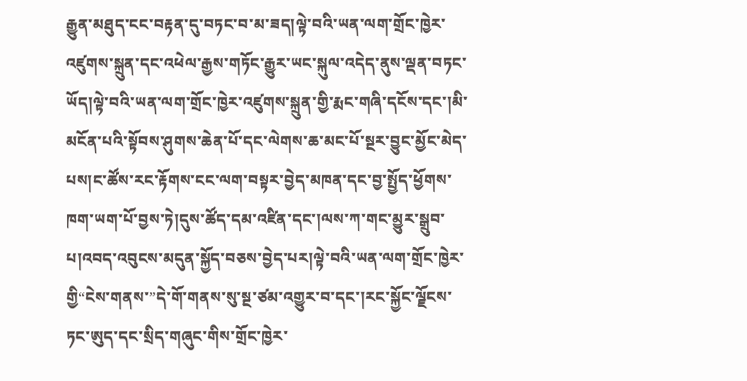རྒྱུན་མཐུད་ངང་བརྟན་དུ་བཏང་བ་མ་ཟད།ལྟེ་བའི་ཡན་ལག་གྲོང་ཁྱེར་འཛུགས་སྐྲུན་དང་འཕེལ་རྒྱས་གཏོང་རྒྱུར་ཡང་སྐུལ་འདེད་ནུས་ལྡན་བཏང་ཡོད།ལྟེ་བའི་ཡན་ལག་གྲོང་ཁྱེར་འཛུགས་སྐྲུན་གྱི་རྨང་གཞི་དངོས་དང་།མི་མངོན་པའི་སྟོབས་ཤུགས་ཆེན་པོ་དང་ལེགས་ཆ་མང་པོ་སྔར་བྱུང་མྱོང་མེད་པས།ང་ཚོས་རང་རྟོགས་ངང་ལག་བསྟར་བྱེད་མཁན་དང་བྱ་སྤྱོད་ཕྱོགས་ཁག་ཡག་པོ་བྱས་ཏེ།དུས་ཚོད་དམ་འཛིན་དང་།ལས་ཀ་གང་མྱུར་སྒྲུབ་པ།འབད་འབུངས་མདུན་སྐྱོད་བཅས་བྱེད་པར།ལྟེ་བའི་ཡན་ལག་གྲོང་ཁྱེར་གྱི“ངེས་གནས་”དེ་གོ་གནས་སུ་སྔ་ཙམ་འགྱུར་བ་དང་།རང་སྐྱོང་ལྗོངས་ཏང་ཨུད་དང་སྲིད་གཞུང་གིས་གྲོང་ཁྱེར་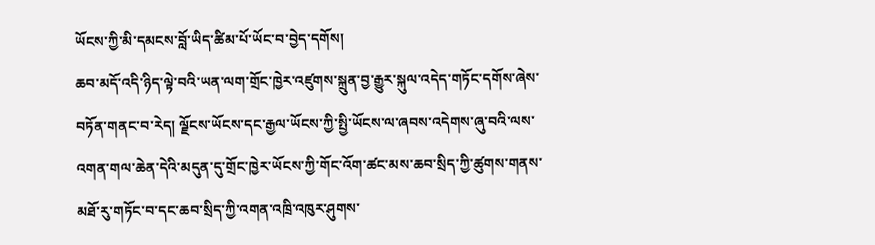ཡོངས་ཀྱི་མི་དམངས་བློ་ཡིད་ཚིམ་པོ་ཡོང་བ་བྱེད་དགོས།
ཆབ་མདོ་འདི་ཉིད་ལྟེ་བའི་ཡན་ལག་གྲོང་ཁྱེར་འཛུགས་སྐྲུན་བྱ་རྒྱུར་སྐུལ་འདེད་གཏོང་དགོས་ཞེས་བཏོན་གནང་བ་རེད། ལྗོངས་ཡོངས་དང་རྒྱལ་ཡོངས་ཀྱི་སྤྱི་ཡོངས་ལ་ཞབས་འདེགས་ཞུ་བའི་ལས་འགན་གལ་ཆེན་དེའི་མདུན་དུ་གྲོང་ཁྱེར་ཡོངས་ཀྱི་གོང་འོག་ཚང་མས་ཆབ་སྲིད་ཀྱི་ཚུགས་གནས་མཐོ་རུ་གཏོང་བ་དང་ཆབ་སྲིད་ཀྱི་འགན་འཁྲི་འཁུར་ཤུགས་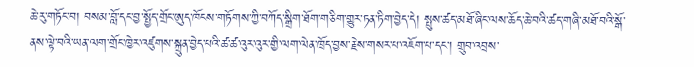ཆེ་རུ་གཏོང་བ། བསམ་བློ་དང་བྱ་སྤྱོད་གྲོང་ཨུད་ཁོངས་གཏོགས་ཀྱི་བཀོད་སྒྲིག་ཐོག་གཅིག་གྱུར་ཏན་ཏིག་བྱེད་དེ། སྤུས་ཚད་མཐོ་ཞིང་ལས་ཆོད་ཆེ་བའི་ཚད་གཞི་མཐོ་བའི་སྒོ་ནས་ལྟེ་བའི་ཡན་ལག་གྲོང་ཁྱེར་འཛུགས་སྐྲུན་བྱེད་པའི་ཚ་ཚ་འུར་འུར་གྱི་ལག་ལེན་ཁྲོད་བྱས་རྗེས་གསར་པ་འཇོག་པ་དང་། གྲུབ་འབྲས་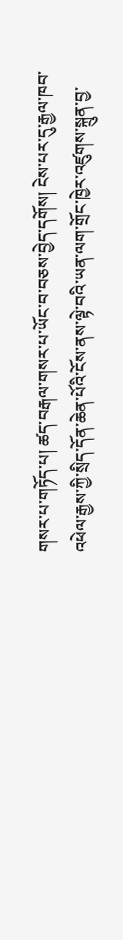གསར་པ་གཏོད་པ། ཚད་བརྒལ་གསར་པ་ཡོང་བ་བཅས་བྱེད་དགོས། ངེས་པར་དུ་རྒྱལ་ཁབ་འཕེལ་རྒྱས་ཀྱི་སྲིད་དོན་ཆེན་པོའི་ངོས་ནས་ལྟེ་བའི་ཡན་ལག་གྲོང་ཁྱེར་འཛུགས་སྐྲུན་བྱ་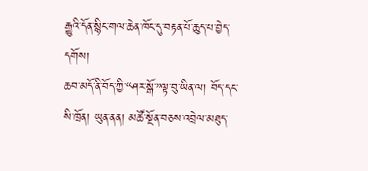རྒྱུའི་དོན་སྙིང་གལ་ཆེན་ཁོང་དུ་བརྟན་པོ་ཆུད་པ་བྱེད་དགོས།
ཆབ་མདོ་ནི་བོད་ཀྱི་“ཤར་སྒོ་”ལྟ་བུ་ཡིན་ལ། བོད་དང་སི་ཁྲོན། ཡུན་ནན། མཚོ་སྔོན་བཅས་འབྲེལ་མཐུད་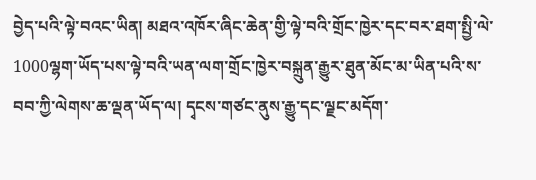བྱེད་པའི་ལྟེ་བའང་ཡིན། མཐའ་འཁོར་ཞིང་ཆེན་གྱི་ལྟེ་བའི་གྲོང་ཁྱེར་དང་བར་ཐག་སྤྱི་ལེ་1000ལྷག་ཡོད་པས་ལྟེ་བའི་ཡན་ལག་གྲོང་ཁྱེར་བསྐྲུན་རྒྱུར་ཐུན་མོང་མ་ཡིན་པའི་ས་བབ་ཀྱི་ལེགས་ཆ་ལྡན་ཡོད་ལ། དྭངས་གཙང་ནུས་རྒྱུ་དང་ལྗང་མདོག་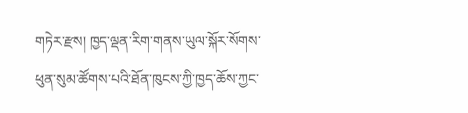གཏེར་རྫས། ཁྱད་ལྡན་རིག་གནས་ཡུལ་སྐོར་སོགས་ཕུན་སུམ་ཚོགས་པའི་ཐོན་ཁུངས་ཀྱི་ཁྱད་ཆོས་ཀྱང་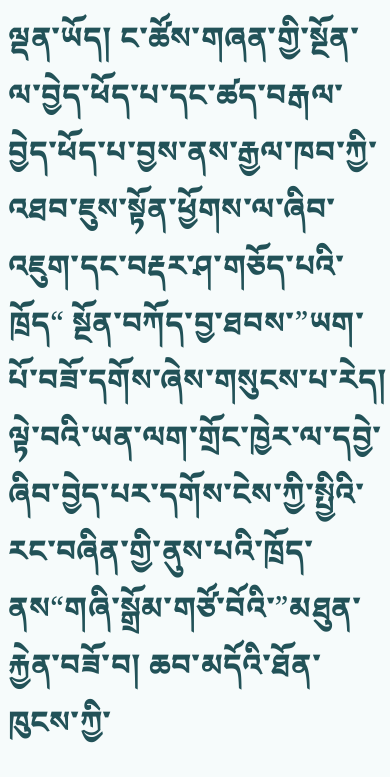ལྡན་ཡོད། ང་ཚོས་གཞན་གྱི་སྔོན་ལ་བྱེད་ཕོད་པ་དང་ཚད་བརྒལ་བྱེད་ཕོད་པ་བྱས་ནས་རྒྱལ་ཁབ་ཀྱི་འཐབ་ཇུས་སྟོན་ཕྱོགས་ལ་ཞིབ་འཇུག་དང་བརྡར་ཤ་གཅོད་པའི་ཁྲོད“ སྔོན་བཀོད་བྱ་ཐབས་”ཡག་པོ་བཟོ་དགོས་ཞེས་གསུངས་པ་རེད། ལྟེ་བའི་ཡན་ལག་གྲོང་ཁྱེར་ལ་དབྱེ་ཞིབ་བྱེད་པར་དགོས་ངེས་ཀྱི་སྤྱིའི་རང་བཞིན་གྱི་ནུས་པའི་ཁྲོད་ནས“གཞི་སྒྲོམ་གཙོ་བོའི་”མཐུན་རྐྱེན་བཟོ་བ། ཆབ་མདོའི་ཐོན་ཁུངས་ཀྱི་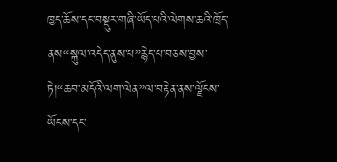ཁྱད་ཆོས་དང་བསྡུར་གཞི་ཡོད་པའི་ལེགས་ཆའི་ཁྲོད་ནས“སྐུལ་འདེད་ནུས་པ”རྙེད་པ་བཅས་བྱས་ཏེ།“ཆབ་མདོའི་ལག་ལེན”ལ་བརྟེན་ནས་ལྗོངས་ཡོངས་དང་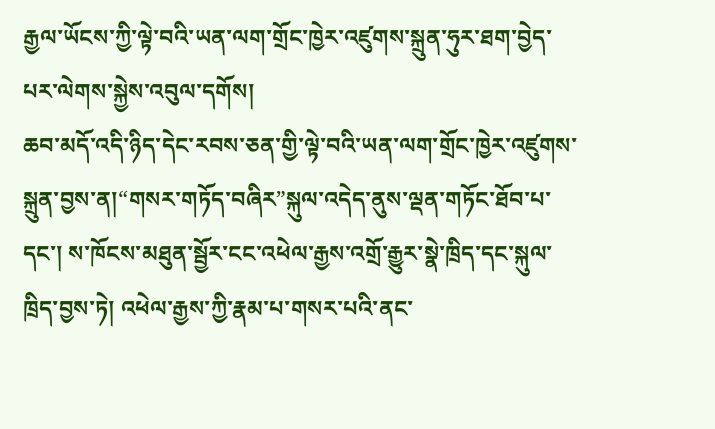རྒྱལ་ཡོངས་ཀྱི་ལྟེ་བའི་ཡན་ལག་གྲོང་ཁྱེར་འཛུགས་སྐྲུན་ཧུར་ཐག་བྱེད་པར་ལེགས་སྐྱེས་འབུལ་དགོས།
ཆབ་མདོ་འདི་ཉིད་དེང་རབས་ཅན་གྱི་ལྟེ་བའི་ཡན་ལག་གྲོང་ཁྱེར་འཛུགས་སྐྲུན་བྱས་ན།“གསར་གཏོད་བཞིར”སྐུལ་འདེད་ནུས་ལྡན་གཏོང་ཐོབ་པ་དང་། ས་ཁོངས་མཐུན་སྦྱོར་ངང་འཕེལ་རྒྱས་འགྲོ་རྒྱུར་སྣེ་ཁྲིད་དང་སྐུལ་ཁྲིད་བྱས་ཏེ། འཕེལ་རྒྱས་ཀྱི་རྣམ་པ་གསར་པའི་ནང་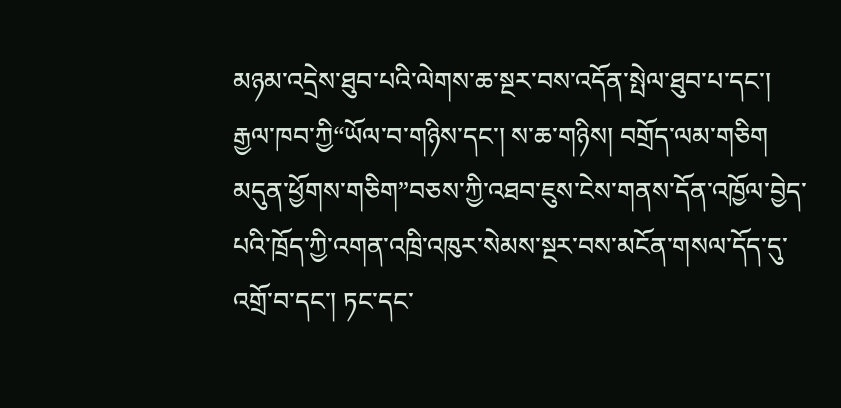མཉམ་འདྲེས་ཐུབ་པའི་ལེགས་ཆ་སྔར་བས་འདོན་སྤེལ་ཐུབ་པ་དང་། རྒྱལ་ཁབ་ཀྱི“ཡོལ་བ་གཉིས་དང་། ས་ཆ་གཉིས། བགྲོད་ལམ་གཅིག མདུན་ཕྱོགས་གཅིག”བཅས་ཀྱི་འཐབ་ཇུས་ངེས་གནས་དོན་འཁྱོལ་བྱེད་པའི་ཁྲོད་ཀྱི་འགན་འཁྲི་འཁུར་སེམས་སྔར་བས་མངོན་གསལ་དོད་དུ་འགྲོ་བ་དང་། ཏང་དང་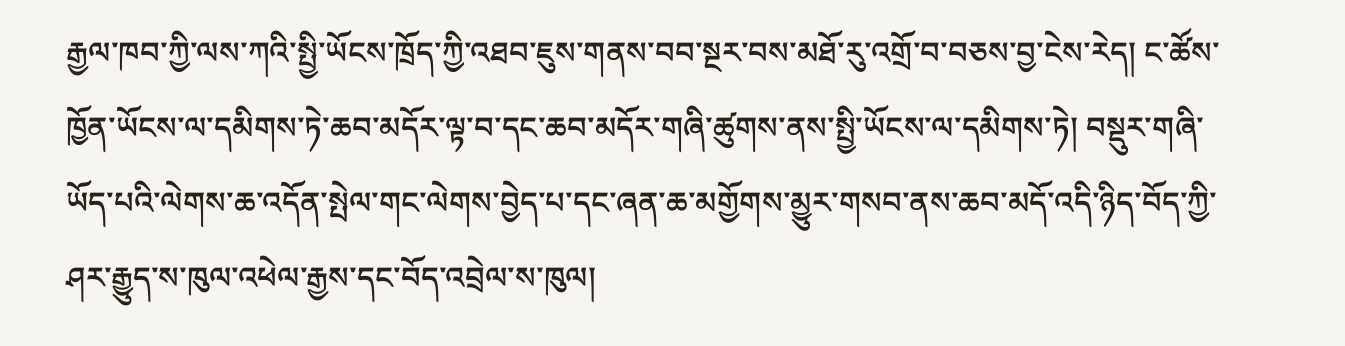རྒྱལ་ཁབ་ཀྱི་ལས་ཀའི་སྤྱི་ཡོངས་ཁྲོད་ཀྱི་འཐབ་ཇུས་གནས་བབ་སྔར་བས་མཐོ་རུ་འགྲོ་བ་བཅས་བྱ་ངེས་རེད། ང་ཚོས་ཁྱོན་ཡོངས་ལ་དམིགས་ཏེ་ཆབ་མདོར་ལྟ་བ་དང་ཆབ་མདོར་གཞི་ཚུགས་ནས་སྤྱི་ཡོངས་ལ་དམིགས་ཏེ། བསྡུར་གཞི་ཡོད་པའི་ལེགས་ཆ་འདོན་སྤེལ་གང་ལེགས་བྱེད་པ་དང་ཞན་ཆ་མགྱོགས་མྱུར་གསབ་ནས་ཆབ་མདོ་འདི་ཉིད་བོད་ཀྱི་ཤར་རྒྱུད་ས་ཁུལ་འཕེལ་རྒྱས་དང་བོད་འབྲེལ་ས་ཁུལ།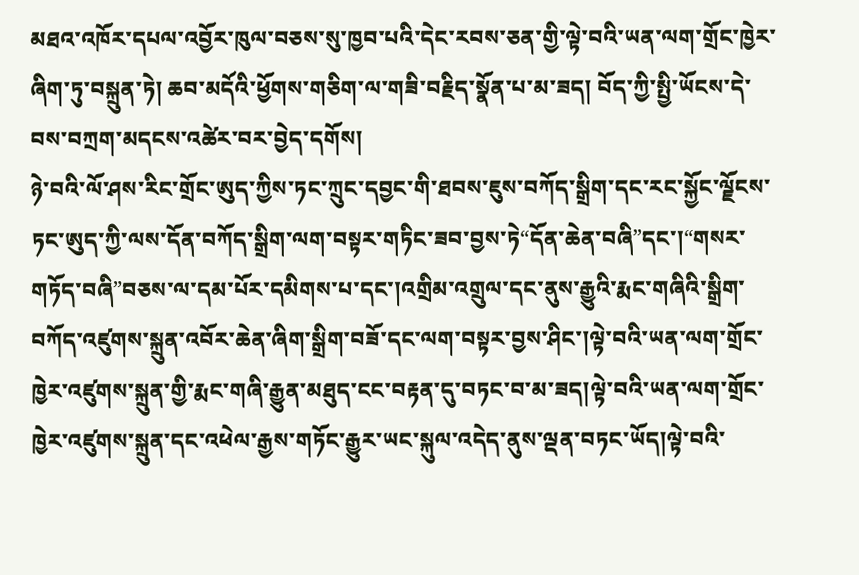མཐའ་འཁོར་དཔལ་འབྱོར་ཁུལ་བཅས་སུ་ཁྱབ་པའི་དེང་རབས་ཅན་གྱི་ལྟེ་བའི་ཡན་ལག་གྲོང་ཁྱེར་ཞིག་ཏུ་བསྐྲུན་ཏེ། ཆབ་མདོའི་ཕྱོགས་གཅིག་ལ་གཟི་བརྗིད་སྣོན་པ་མ་ཟད། བོད་ཀྱི་སྤྱི་ཡོངས་དེ་བས་བཀྲག་མདངས་འཚེར་བར་བྱེད་དགོས།
ཉེ་བའི་ལོ་ཤས་རིང་གྲོང་ཨུད་ཀྱིས་ཏང་ཀྲུང་དབྱང་གི་ཐབས་ཇུས་བཀོད་སྒྲིག་དང་རང་སྐྱོང་ལྗོངས་ཏང་ཨུད་ཀྱི་ལས་དོན་བཀོད་སྒྲིག་ལག་བསྟར་གཏིང་ཟབ་བྱས་ཏེ“དོན་ཆེན་བཞི”དང་།“གསར་གཏོད་བཞི”བཅས་ལ་དམ་པོར་དམིགས་པ་དང་།འགྲིམ་འགྲུལ་དང་ནུས་རྒྱུའི་རྨང་གཞིའི་སྒྲིག་བཀོད་འཛུགས་སྐྲུན་འབོར་ཆེན་ཞིག་སྒྲིག་བཟོ་དང་ལག་བསྟར་བྱས་ཤིང་།ལྟེ་བའི་ཡན་ལག་གྲོང་ཁྱེར་འཛུགས་སྐྲུན་གྱི་རྨང་གཞི་རྒྱུན་མཐུད་ངང་བརྟན་དུ་བཏང་བ་མ་ཟད།ལྟེ་བའི་ཡན་ལག་གྲོང་ཁྱེར་འཛུགས་སྐྲུན་དང་འཕེལ་རྒྱས་གཏོང་རྒྱུར་ཡང་སྐུལ་འདེད་ནུས་ལྡན་བཏང་ཡོད།ལྟེ་བའི་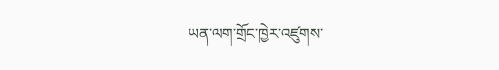ཡན་ལག་གྲོང་ཁྱེར་འཛུགས་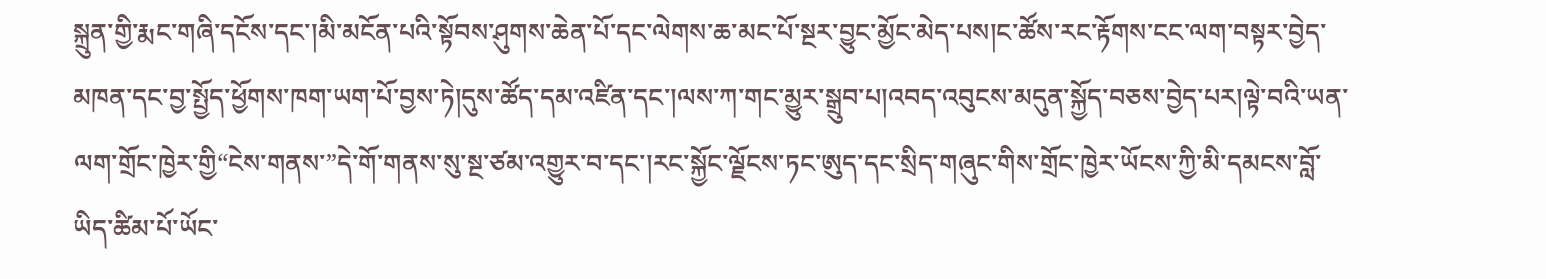སྐྲུན་གྱི་རྨང་གཞི་དངོས་དང་།མི་མངོན་པའི་སྟོབས་ཤུགས་ཆེན་པོ་དང་ལེགས་ཆ་མང་པོ་སྔར་བྱུང་མྱོང་མེད་པས།ང་ཚོས་རང་རྟོགས་ངང་ལག་བསྟར་བྱེད་མཁན་དང་བྱ་སྤྱོད་ཕྱོགས་ཁག་ཡག་པོ་བྱས་ཏེ།དུས་ཚོད་དམ་འཛིན་དང་།ལས་ཀ་གང་མྱུར་སྒྲུབ་པ།འབད་འབུངས་མདུན་སྐྱོད་བཅས་བྱེད་པར།ལྟེ་བའི་ཡན་ལག་གྲོང་ཁྱེར་གྱི“ངེས་གནས་”དེ་གོ་གནས་སུ་སྔ་ཙམ་འགྱུར་བ་དང་།རང་སྐྱོང་ལྗོངས་ཏང་ཨུད་དང་སྲིད་གཞུང་གིས་གྲོང་ཁྱེར་ཡོངས་ཀྱི་མི་དམངས་བློ་ཡིད་ཚིམ་པོ་ཡོང་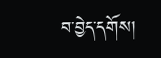བ་བྱེད་དགོས།